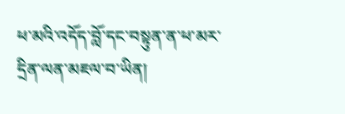ཕ་མའི་འདོད་བློ་དང་བསྟུན་ན་ཕ་མར་དྲིན་ལན་མཇལ་བ་ཡིན།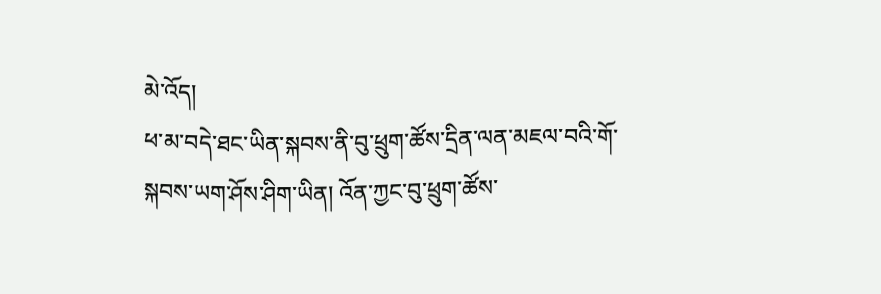མེ་འོད།
ཕ་མ་བདེ་ཐང་ཡིན་སྐབས་ནི་བུ་ཕྲུག་ཚོས་དྲིན་ལན་མཇལ་བའི་གོ་སྐབས་ཡག་ཤོས་ཤིག་ཡིན། འོན་ཀྱང་བུ་ཕྲུག་ཚོས་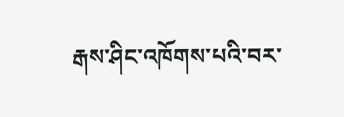རྒས་ཤིང་འཁོགས་པའི་བར་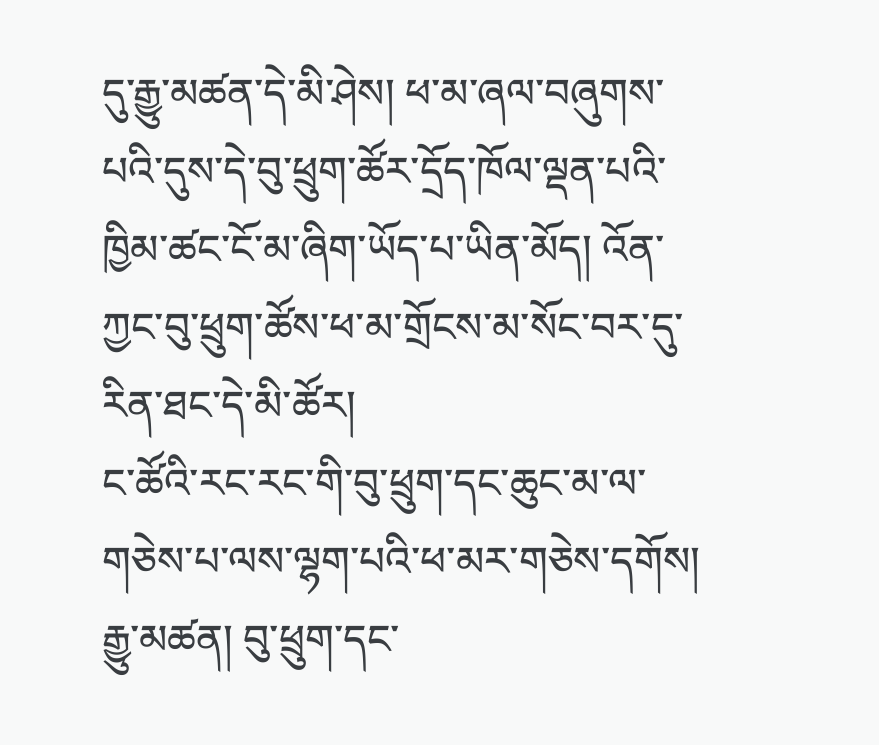དུ་རྒྱུ་མཚན་དེ་མི་ཤེས། ཕ་མ་ཞལ་བཞུགས་པའི་དུས་དེ་བུ་ཕྲུག་ཚོར་དྲོད་ཁོལ་ལྡན་པའི་ཁྱིམ་ཚང་ངོ་མ་ཞིག་ཡོད་པ་ཡིན་མོད། འོན་ཀྱང་བུ་ཕྲུག་ཚོས་ཕ་མ་གྲོངས་མ་སོང་བར་དུ་རིན་ཐང་དེ་མི་ཚོར།
ང་ཚོའི་རང་རང་གི་བུ་ཕྲུག་དང་ཆུང་མ་ལ་གཅེས་པ་ལས་ལྷག་པའི་ཕ་མར་གཅེས་དགོས། རྒྱུ་མཚན། བུ་ཕྲུག་དང་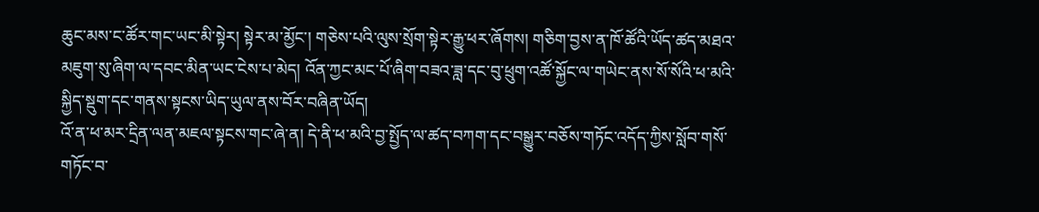ཆུང་མས་ང་ཚོར་གང་ཡང་མི་སྟེར། སྟེར་མ་མྱོང་། གཅེས་པའི་ལུས་སྲོག་སྟེར་རྒྱུ་ཕར་ཞོགས། གཅིག་བྱས་ན་ཁོ་ཚོའི་ཡོད་ཚད་མཐའ་མཇུག་སུ་ཞིག་ལ་དབང་མིན་ཡང་ངེས་པ་མེད། འོན་ཀྱང་མང་པོ་ཞིག་བཟའ་ཟླ་དང་བུ་ཕྲུག་འཚོ་སྐྱོང་ལ་གཡེང་ནས་སོ་སོའི་ཕ་མའི་སྐྱིད་སྡུག་དང་གནས་སྟངས་ཡིད་ཡུལ་ནས་བོར་བཞིན་ཡོད།
འོ་ན་ཕ་མར་དྲིན་ལན་མཇལ་སྟངས་གང་ཞེ་ན། དེ་ནི་ཕ་མའི་བྱ་སྤྱོད་ལ་ཚད་བཀག་དང་བསྒྱུར་བཅོས་གཏོང་འདོད་ཀྱིས་སློབ་གསོ་གཏོང་བ་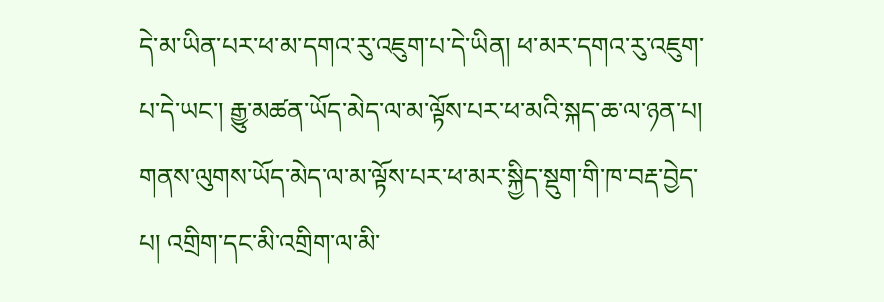དེ་མ་ཡིན་པར་ཕ་མ་དགའ་རུ་འཇུག་པ་དེ་ཡིན། ཕ་མར་དགའ་རུ་འཇུག་པ་དེ་ཡང་། རྒྱུ་མཚན་ཡོད་མེད་ལ་མ་ལྟོས་པར་ཕ་མའི་སྐད་ཆ་ལ་ཉན་པ། གནས་ལུགས་ཡོད་མེད་ལ་མ་ལྟོས་པར་ཕ་མར་སྐྱིད་སྡུག་གི་ཁ་བརྡ་བྱེད་པ། འགྲིག་དང་མི་འགྲིག་ལ་མི་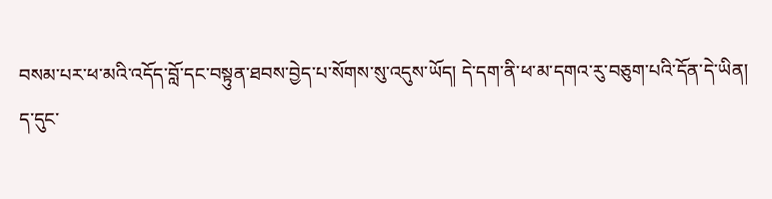བསམ་པར་ཕ་མའི་འདོད་བློ་དང་བསྟུན་ཐབས་བྱེད་པ་སོགས་སུ་འདུས་ཡོད། དེ་དག་ནི་ཕ་མ་དགའ་རུ་བཅུག་པའི་དོན་དེ་ཡིན།
ད་དུང་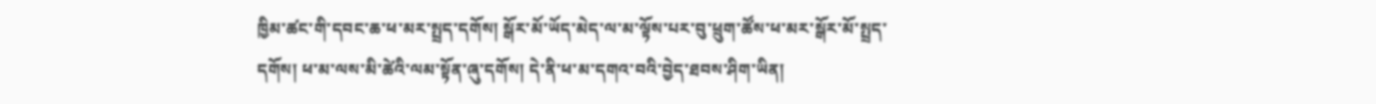ཁྱིམ་ཚང་གི་དབང་ཆ་ཕ་མར་སྤྲད་དགོས། སྒོར་མོ་ཡོད་མེད་ལ་མ་ལྟོས་པར་བུ་ཕྲུག་ཚོས་ཕ་མར་སྒོར་མོ་སྤྲད་དགོས། ཕ་མ་ལས་མི་ཚེའི་ལམ་སྟོན་ཞུ་དགོས། དེ་ནི་ཕ་མ་དགའ་བའི་བྱེད་ཐབས་ཤིག་ཡིན།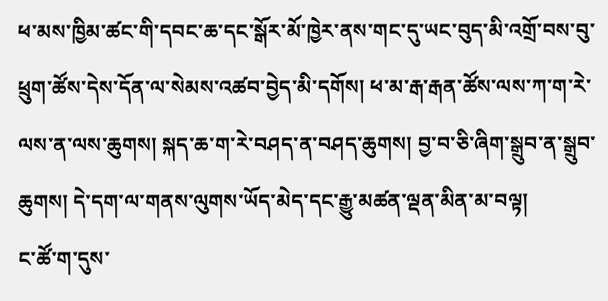ཕ་མས་ཁྱིམ་ཚང་གི་དབང་ཆ་དང་སྒོར་མོ་ཁྱེར་ནས་གང་དུ་ཡང་བུད་མི་འགྲོ་བས་བུ་ཕྲུག་ཚོས་དེས་དོན་ལ་སེམས་འཚབ་བྱེད་མི་དགོས། ཕ་མ་རྒ་རྒན་ཚོས་ལས་ཀ་ག་རེ་ལས་ན་ལས་ཆུགས། སྐད་ཆ་ག་རེ་བཤད་ན་བཤད་ཆུགས། བྱ་བ་ཅི་ཞིག་སྒྲུབ་ན་སྒྲུབ་ཆུགས། དེ་དག་ལ་གནས་ལུགས་ཡོད་མེད་དང་རྒྱུ་མཚན་ལྡན་མིན་མ་བལྟ།
ང་ཚོ་ག་དུས་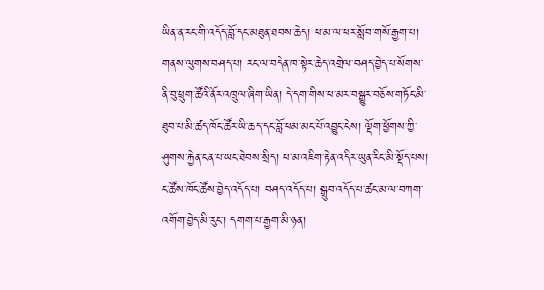ཡིན་ན་རང་གི་འདོད་བློ་དང་མཐུན་ཐབས་ཆེད། ཕ་མ་ལ་ཕར་སློབ་གསོ་རྒྱག་པ། གནས་ལུགས་བཤད་པ། རང་ལ་བདེན་ཁ་སྟེར་ཆེད་འགྲེལ་བཤད་བྱེད་པ་སོགས་ནི་བུ་ཕྲུག་ཚོའི་ནོར་འཁྲུལ་ཞིག་ཡིན། དེ་དག་གིས་ཕ་མར་བསྒྱུར་བཅོས་གཏོང་མི་ཐུབ་པ་མི་ཚད་ཁོང་ཚོར་ཡི་ཆད་དང་བློ་ཕམ་མང་པོ་འབྱུང་ངེས། ལྡོག་ཕྱོགས་ཀྱི་ཤུགས་རྐྱེན་ངན་པ་ཡང་ཐེབས་སྲིད། ཕ་མ་འཇིག་རྟེན་འདིར་ཡུན་རིང་མི་སྡོད་པས། ང་ཚོས་ཁོང་ཚོས་བྱེད་འདོད་པ། བཤད་འདོད་པ། སྒྲུབ་འདོད་པ་ཚང་མ་ལ་བཀག་འགོག་བྱེད་མི་རུང་། དགག་པ་རྒྱག་མི་ཉན།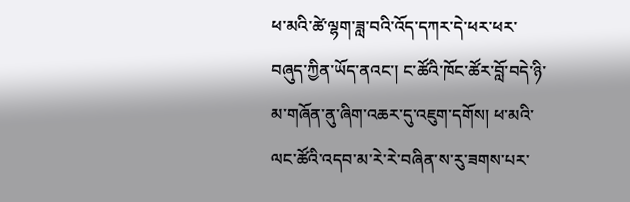ཕ་མའི་ཚེ་ལྷག་ཟླ་བའི་འོད་དཀར་དེ་ཕར་ཕར་བཞུད་ཀྱིན་ཡོད་ནའང་། ང་ཚོའི་ཁོང་ཚོར་བློ་བདེ་ཉི་མ་གཞོན་ནུ་ཞིག་འཆར་དུ་འཇུག་དགོས། ཕ་མའི་ལང་ཚོའི་འདབ་མ་རེ་རེ་བཞིན་ས་རུ་ཟགས་པར་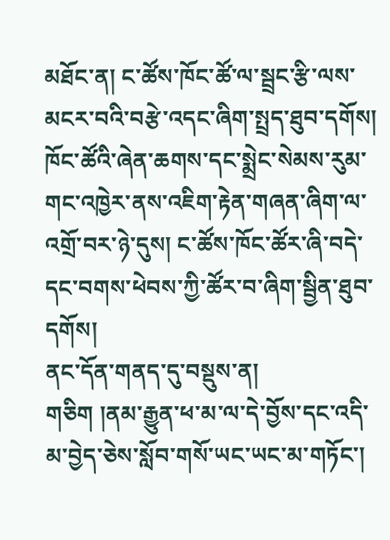མཐོང་ན། ང་ཚོས་ཁོང་ཚོ་ལ་སྦྲང་རྩི་ལས་མངར་བའི་བརྩེ་འདང་ཞིག་སྤྲད་ཐུབ་དགོས། ཁོང་ཚོའི་ཞེན་ཆགས་དང་སྨྲེང་སེམས་རུམ་གང་འཁྱེར་ནས་འཇིག་རྟེན་གཞན་ཞིག་ལ་འགྲོ་བར་ཉེ་དུས། ང་ཚོས་ཁོང་ཚོར་ཞི་བདེ་དང་བགས་ཕེབས་ཀྱི་ཚོར་བ་ཞིག་སྦྱིན་ཐུབ་དགོས།
ནང་དོན་གནད་དུ་བསྡུས་ན།
གཅིག །ནམ་རྒྱུན་ཕ་མ་ལ་དེ་བྱོས་དང་འདི་མ་བྱེད་ཅེས་སློབ་གསོ་ཡང་ཡང་མ་གཏོང་།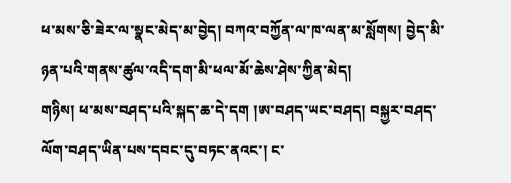ཕ་མས་ཅི་ཟེར་ལ་སྣང་མེད་མ་བྱེད། བཀའ་བཀྱོན་ལ་ཁ་ལན་མ་སློགས། བྱེད་མི་ཉན་པའི་གནས་ཚུལ་འདི་དག་མི་ཕལ་མོ་ཆེས་ཤེས་ཀྱིན་མེད།
གཉིས། ཕ་མས་བཤད་པའི་སྐད་ཆ་དེ་དག །ཨ་བཤད་ཡང་བཤད། བསྐྱར་བཤད་ལོག་བཤད་ཡིན་པས་དབང་དུ་བཏང་ནའང་། ང་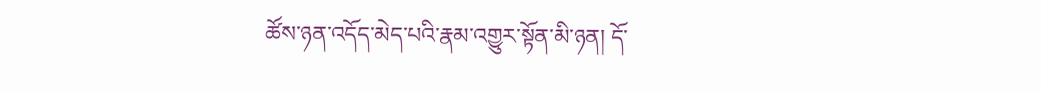ཚོས་ཉན་འདོད་མེད་པའི་རྣམ་འགྱུར་སྟོན་མི་ཉན། དོ་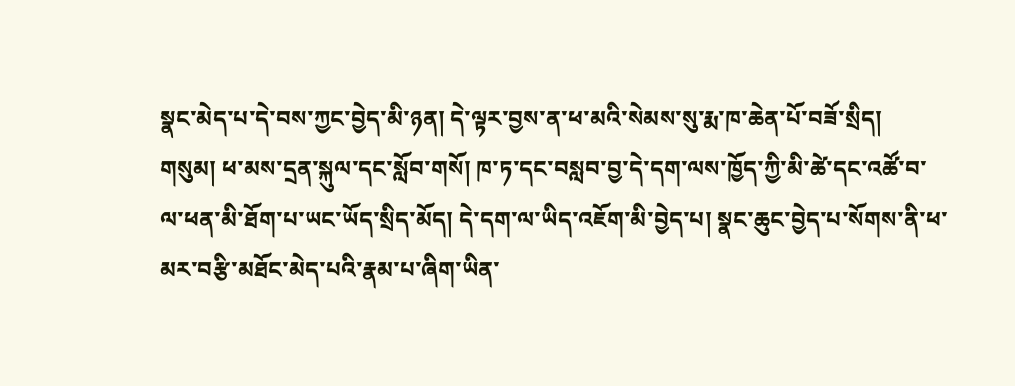སྣང་མེད་པ་དེ་བས་ཀྱང་བྱེད་མི་ཉན། དེ་ལྟར་བྱས་ན་ཕ་མའི་སེམས་སུ་རྨ་ཁ་ཆེན་པོ་བཟོ་སྲིད།
གསུམ། ཕ་མས་དྲན་སྐུལ་དང་སློབ་གསོ། ཁ་ཏ་དང་བསླབ་བྱ་དེ་དག་ལས་ཁྱོད་ཀྱི་མི་ཚེ་དང་འཚོ་བ་ལ་ཕན་མི་ཐོག་པ་ཡང་ཡོད་སྲིད་མོད། དེ་དག་ལ་ཡིད་འཇོག་མི་བྱེད་པ། སྣང་ཆུང་བྱེད་པ་སོགས་ནི་ཕ་མར་བརྩི་མཐོང་མེད་པའི་རྣམ་པ་ཞིག་ཡིན་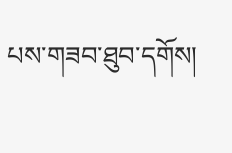པས་གཟབ་ཐུབ་དགོས།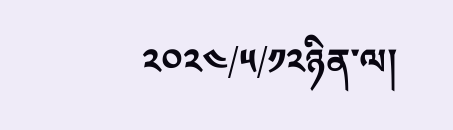༢༠༢༤/༥/༡༢ཉིན་ལ།